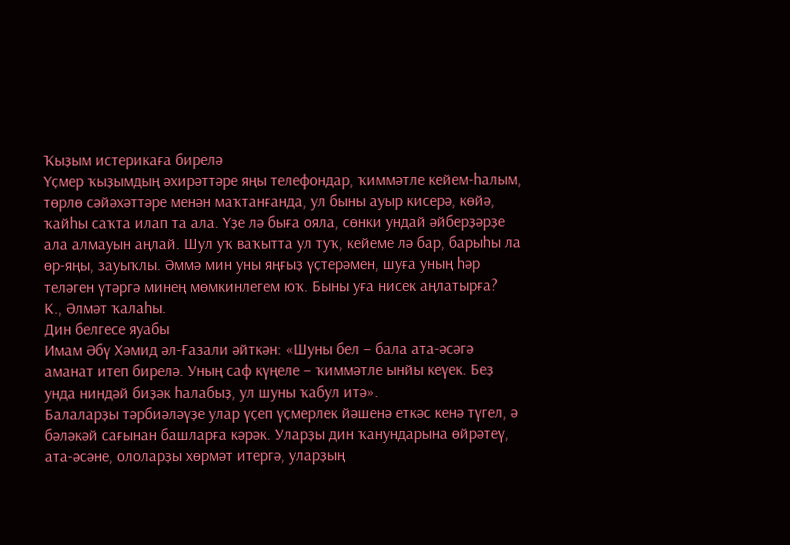Ҡыҙым истерикаға бирелә
Үҫмер ҡыҙымдың әхирәттәре яңы телефондар, ҡиммәтле кейем-һалым, төрлө сәйәхәттәре менән маҡтанғанда, ул быны ауыр кисерә, көйә, ҡайһы саҡта илап та ала. Үҙе лә быға ояла, сөнки ундай әйберҙәрҙе ала алмауын аңлай. Шул уҡ ваҡытта ул туҡ, кейеме лә бар, барыһы ла өр-яңы, зауыҡлы. Әммә мин уны яңғыҙ үҫтерәмен, шуға уның һәр теләген үтәргә минең мөмкинлегем юҡ. Быны уға нисек аңлатырға?
К., Әлмәт ҡалаһы.
Дин белгесе яуабы
Имам Әбү Хәмид әл-Ғазали әйткән: «Шуны бел – бала ата-әсәгә аманат итеп бирелә. Уның саф күңеле – ҡиммәтле ынйы кеүек. Беҙ унда ниндәй биҙәк һалабыҙ, ул шуны ҡабул итә».
Балаларҙы тәрбиәләүҙе улар үҫеп үҫмерлек йәшенә еткәс кенә түгел, ә бәләкәй сағынан башларға кәрәк. Уларҙы дин ҡанундарына өйрәтеү, ата-әсәне, ололарҙы хөрмәт итергә, уларҙың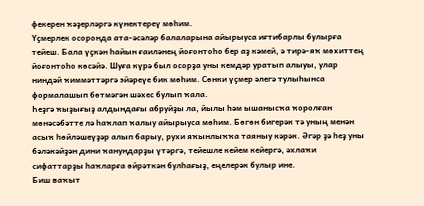фекерен ҡәҙерләргә күнектереү мөһим.
Үҫмерлек осоронда ата-әсәләр балаларына айырыуса иғтибарлы булырға тейеш. Бала үҫкән һайын ғаиләнең йоғонтоһо бер аҙ кәмей, ә тирә-яҡ мөхиттең йоғонтоһо көсәйә. Шуға күрә был осорҙа уны кемдәр уратып алыуы, улар ниндәй ҡиммәттәргә эйәреүе бик мөһим. Сөнки үҫмер әлегә тулыһынса формалашып бөтмәгән шәхес булып ҡала.
Һеҙгә ҡыҙығыҙ алдындағы абруйҙы ла, йылы һәм ышанысҡа ҡоролған мөнәсәбәтте лә һаҡлап ҡалыу айырыуса мөһим. Бөгөн бигерәк тә уның менән асыҡ һөйләшеүҙәр алып барыу, рухи яҡынлыҡҡа таяныу кәрәк. Әгәр ҙә һеҙ уны бәләкәйҙән дини ҡанундарҙы үтәргә, тейешле кейем кейергә, әхлаҡи сифаттарҙы һаҡларға өйрәткән булһағыҙ, еңелерәк булыр ине.
Биш ваҡыт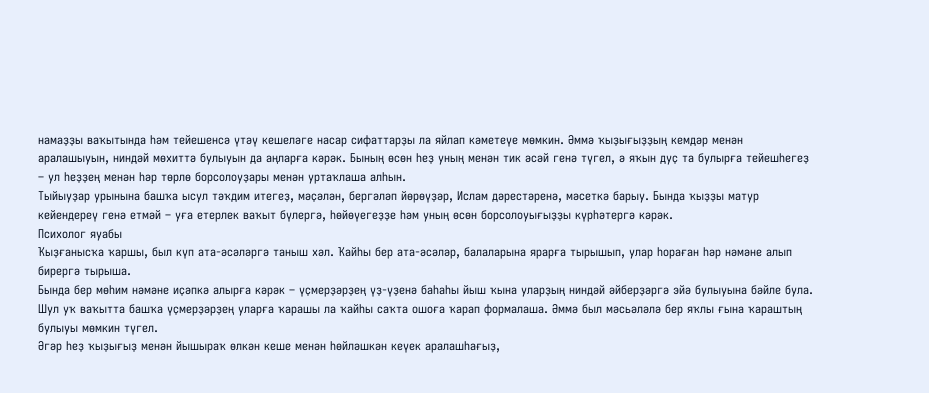намаҙҙы ваҡытында һәм тейешенсә үтәү кешеләге насар сифаттарҙы ла яйлап кәметеүе мөмкин. Әммә ҡыҙығыҙҙың кемдәр менән аралашыуын, ниндәй мөхиттә булыуын да аңларға кәрәк. Бының өсөн һеҙ уның менән тик әсәй генә түгел, ә яҡын дуҫ та булырға тейешһегеҙ – ул һеҙҙең менән һәр төрлө борсолоуҙары менән уртаҡлаша алһын.
Тыйыуҙар урынына башҡа ысул тәҡдим итегеҙ, мәҫәлән, бергәләп йөрөүҙәр, Ислам дәрестәренә, мәсеткә барыу. Бында ҡыҙҙы матур кейендереү генә етмәй – уға етерлек ваҡыт бүлергә, һөйөүегеҙҙе һәм уның өсөн борсолоуығыҙҙы күрһәтергә кәрәк.
Психолог яуабы
Ҡыҙғанысҡа ҡаршы, был күп ата-әсәләргә таныш хәл. Ҡайһы бер ата-әсәләр, балаларына ярарға тырышып, улар һораған һәр нәмәне алып бирергә тырыша.
Бында бер мөһим нәмәне иҫәпкә алырға кәрәк – үҫмерҙәрҙең үҙ-үҙенә баһаһы йыш ҡына уларҙың ниндәй әйберҙәргә эйә булыуына бәйле була. Шул уҡ ваҡытта башҡа үҫмерҙәрҙең уларға ҡарашы ла ҡайһы саҡта ошоға ҡарап формалаша. Әммә был мәсьәләлә бер яҡлы ғына ҡараштың булыуы мөмкин түгел.
Әгәр һеҙ ҡыҙығыҙ менән йышыраҡ өлкән кеше менән һөйләшкән кеүек аралашһағыҙ,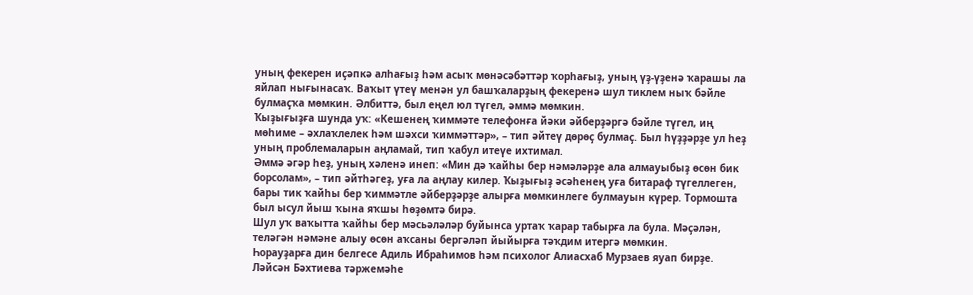уның фекерен иҫәпкә алһағыҙ һәм асыҡ мөнәсәбәттәр ҡорһағыҙ, уның үҙ-үҙенә ҡарашы ла яйлап нығынасаҡ. Ваҡыт үтеү менән ул башҡаларҙың фекеренә шул тиклем ныҡ бәйле булмаҫҡа мөмкин. Әлбиттә, был еңел юл түгел, әммә мөмкин.
Ҡыҙығыҙға шунда уҡ: «Кешенең ҡиммәте телефонға йәки әйберҙәргә бәйле түгел, иң мөһиме – әхлаҡлелек һәм шәхси ҡиммәттәр», – тип әйтеү дөрөҫ булмаҫ. Был һүҙҙәрҙе ул һеҙ уның проблемаларын аңламай, тип ҡабул итеүе ихтимал.
Әммә әгәр һеҙ, уның хәленә инеп: «Мин дә ҡайһы бер нәмәләрҙе ала алмауыбыҙ өсөн бик борсолам», – тип әйтһәгеҙ, уға ла аңлау килер. Ҡыҙығыҙ әсәһенең уға битараф түгеллеген, бары тик ҡайһы бер ҡиммәтле әйберҙәрҙе алырға мөмкинлеге булмауын күрер. Тормошта был ысул йыш ҡына яҡшы һөҙөмтә бирә.
Шул уҡ ваҡытта ҡайһы бер мәсьәләләр буйынса уртаҡ ҡарар табырға ла була. Мәҫәлән, теләгән нәмәне алыу өсөн аҡсаны бергәләп йыйырға тәҡдим итергә мөмкин.
Һорауҙарға дин белгесе Адиль Ибраһимов һәм психолог Алиасхаб Мурзаев яуап бирҙе. Ләйсән Бәхтиева тәржемәһе